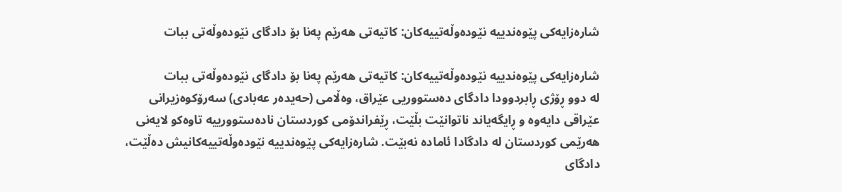شارەزایەکی پێوەندییە نێودەوڵەتییەکان: کاتیەتی هەرێم پەنا بۆ دادگای نێودەوڵەتی ببات

شارەزایەکی پێوەندییە نێودەوڵەتییەکان: کاتیەتی هەرێم پەنا بۆ دادگای نێودەوڵەتی ببات
له‌ دوو ڕۆژی ڕابردوودا دادگای ده‌ستووریی عێراق، وه‌ڵامی (حەیده‌ر عه‌بادی) سه‌رۆكوه‌زیرانی عێراقی دایه‌وه‌ و ڕایگه‌یاند ناتوانێت بڵێت، ڕێفراندۆمی كوردستان ناده‌ستوورییه‌ تاوه‌كو لایه‌نی هه‌رێمی كوردستان له‌ دادگادا ئاماده ‌نه‌بێت. شاره‌زایه‌كی پێوەندییە نێوده‌وڵه‌تییەکانیش ده‌ڵێت، دادگای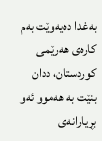به‌غدا ده‌یه‌وێت به‌م كاره‌ی هه‌رێمی كوردستان، ددان بنێت به‌ هه‌موو ئه‌و بڕیارانه‌ی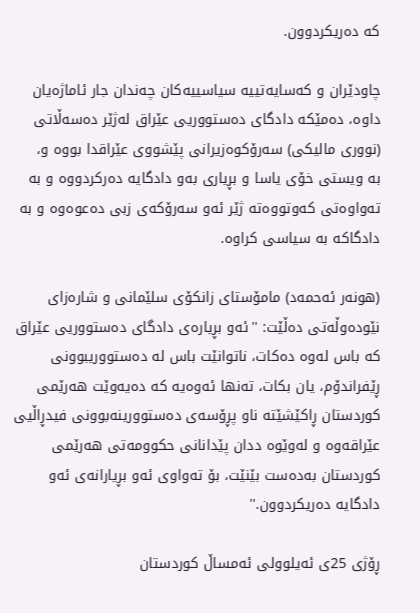كه‌ ده‌ریكردوون.

چاودێران و کەسایەتییە سیاسییەکان چەندان جار ئاماژەیان داوە، دەمێکە دادگای ده‌ستووریی عێراق له‌ژێر ده‌سه‌ڵاتی (نووری مالیكی) سه‌رۆكوه‌زیرانی پێشووی عێراقدا بووه‌ و، به ‌ویستی خۆی یاسا و بڕیاری به‌و دادگایه‌ ده‌ركردووه‌ و به‌ ته‌واوه‌تی كه‌وتووه‌ته‌ ژێر ئەو سەرۆکەی ‌زبی دەعوه‌وه‌ و به دادگاکە بە ‌سیاسی كراوه‌.

(هونه‌ر ئه‌حمه‌د) مامۆستای زانكۆی سلێمانی و شاره‌زای نێوده‌وڵه‌تی دەڵێت: ''ئه‌و بڕیاره‌ی دادگای ده‌ستووریی عێراق كه‌ باس له‌وه‌ ده‌كات، ناتوانێت باس له‌ ده‌ستووریبوونی ڕێفراندۆم، یان بکات، ته‌نها ئه‌وه‌یه‌ كه‌ ده‌یه‌وێت هه‌رێمی كوردستان ڕاكێشێته‌ ناو پڕۆسه‌ی ده‌ستوورینه‌بوونی فیدڕاڵیی عێراقه‌وه و له‌وێوه‌ ددان پێدانانی حكوومه‌تی هه‌رێمی كوردستان به‌ده‌ست بێنێت، بۆ ‌ته‌واوی ئه‌و بڕیارانه‌ی ئه‌و دادگایه‌ ده‌ریكردوون‌.''

ڕۆژی 25ی ئه‌یلوولی ئه‌مساڵ كوردستان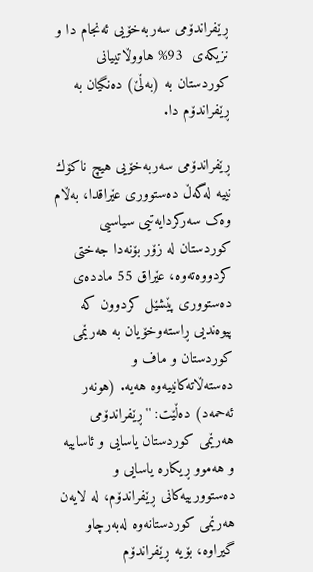ڕێفراندۆمی سه‌ربه‌خۆیی ئه‌نجام دا و نزیكه‌ی ‌ 93% هاووڵاتییانی كوردستان به‌ (به‌ڵێ) ده‌نگیان به‌ ڕێفراندۆم دا.

ڕێفراندۆمی سه‌ربه‌خۆیی هیچ ناكۆك نییه‌ له‌گه‌ڵ ده‌ستووری عێراقدا، به‌ڵام وەک سەرکردایەتیی سیاسیی کوردستان لە زۆر بۆنەدا جەختی کردووەتەوە، عێراق 55 مادده‌ی ده‌ستووری پێشێل کردوون کە پیوەندیی ڕاستەوخۆیان بە هه‌رێمی كوردستان و ماف و دەستەڵاتەکانییەوە هەیە. (هونەر ئه‌حمه‌د) دەڵێت: ''ڕێفراندۆمی هه‌رێمی كوردستان یاسایی و ئاساییه‌ و هه‌موو ڕیكاره‌ یاسایی و ده‌ستوورییه‌كانی ڕێفراندۆم، له‌ لایه‌ن هه‌رێمی كوردستانه‌وه‌ له‌به‌رچاو گیراوه‌، بۆیه‌ ڕێفراندۆم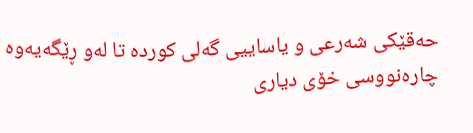حه‌قێكی شه‌رعی و یاساییی گه‌لی كوردە تا له‌و ڕێگه‌یه‌وه‌ چاره‌نووسی خۆی دیاری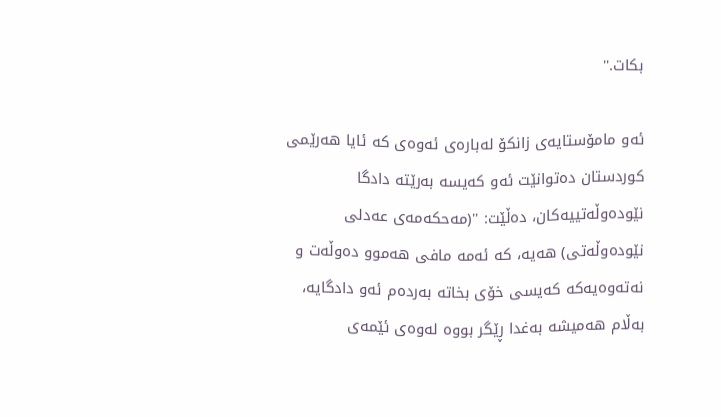بكات.''

ئه‌و مامۆستایەی زانكۆ‌ له‌باره‌ی ئەوەی کە ئایا هه‌رێمی كوردستان ده‌توانێت ئه‌و كه‌یسه‌ به‌رێته‌ دادگا نێوده‌وڵه‌تییه‌كان، دەڵێت: ''(مه‌حكه‌مه‌ی عه‌دلی نێوده‌وڵه‌تی) هه‌یه‌، كه‌ ئه‌مه‌ مافی هه‌موو ده‌وڵه‌ت و نه‌ته‌وه‌یه‌كه‌ كه‌یسی خۆی بخاته‌ به‌رده‌م ئه‌و دادگایه‌، به‌ڵام هه‌میشه‌ به‌غدا ڕێگر بووه‌ له‌وه‌ی ئێمه‌ی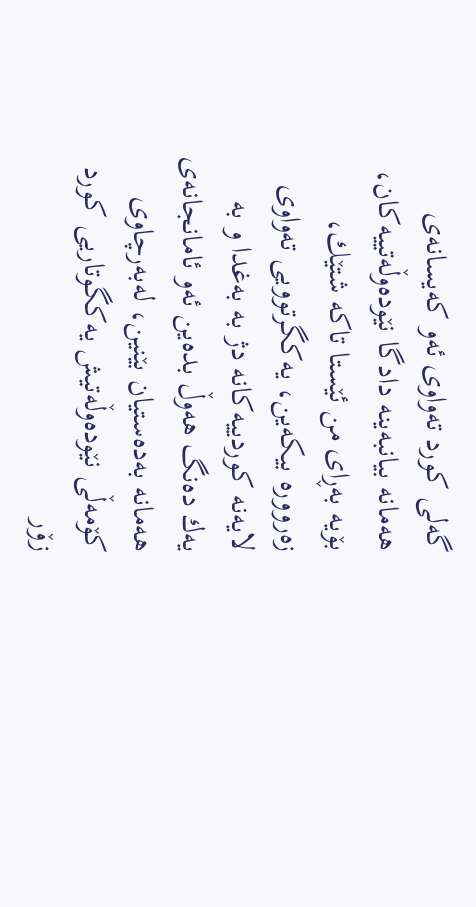گه‌لی كورد ته‌واوی ئه‌و كه‌یسانه‌ی هه‌مانه‌ بیانبه‌ینه‌ دادگا نێوده‌وڵه‌تییه‌كان، بۆیه‌ به‌ڕای من ‌ئێستا تاكه‌ شتێك، زه‌رووره‌ بیكه‌ین، یه‌كگرتوویی ته‌واوی لایه‌نه‌ كوردییه‌كانه‌ دژ به‌ به‌غدا و به‌ یه‌ك ده‌نگ هه‌وڵ بده‌ین ئه‌و ئامانجانه‌ی هه‌مانه‌ به‌ده‌ستیان بێنین، له‌به‌رچاوی كۆمه‌ڵی نێوده‌وڵه‌تیش یه‌كگوتاریی كورد زۆر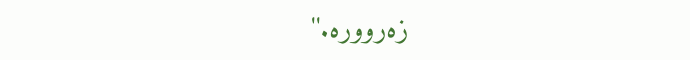زه‌رووره‌.''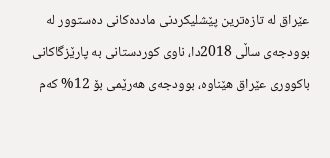عێراق له‌ تازه‌ترین پێشلیكردنی مادده‌كانی ده‌ستوور له‌ بوودجه‌ی ساڵی 2018دا، ناوی كوردستانی به‌ پارێزگاكانی باکووری عێراق هێناوه‌، بوودجه‌ی هه‌رێمی بۆ 12% كه‌م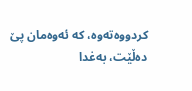كردووه‌ته‌وه‌، كه‌ ئه‌وه‌مان پێ ده‌ڵێت، به‌غدا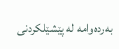به‌رده‌وامه‌ له‌ پێشێلكردنی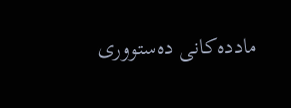مادده‌كانی ده‌ستووری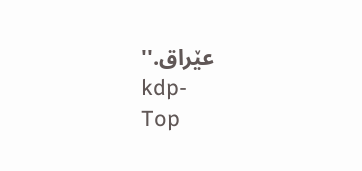عێراق.''
kdp-
Top